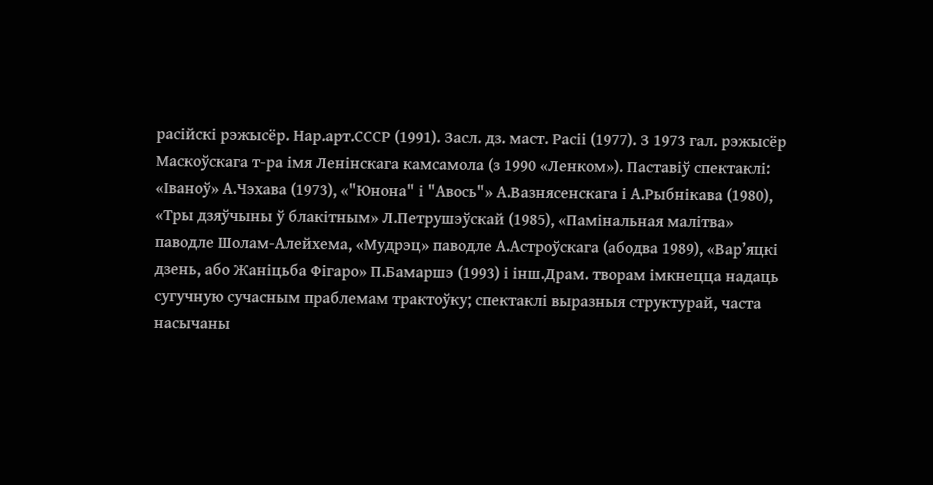расійскі рэжысёр. Нар.арт.СССР (1991). Засл. дз. маст. Расіі (1977). З 1973 гал. рэжысёр Маскоўскага т-ра імя Ленінскага камсамола (з 1990 «Ленком»). Паставіў спектаклі: «Іваноў» А.Чэхава (1973), «"Юнона" і "Авось"» А.Вазнясенскага і А.Рыбнікава (1980), «Тры дзяўчыны ў блакітным» Л.Петрушэўскай (1985), «Памінальная малітва» паводле Шолам-Алейхема, «Мудрэц» паводле А.Астроўскага (абодва 1989), «Вар’яцкі дзень, або Жаніцьба Фігаро» П.Бамаршэ (1993) і інш.Драм. творам імкнецца надаць сугучную сучасным праблемам трактоўку; спектаклі выразныя структурай, часта насычаны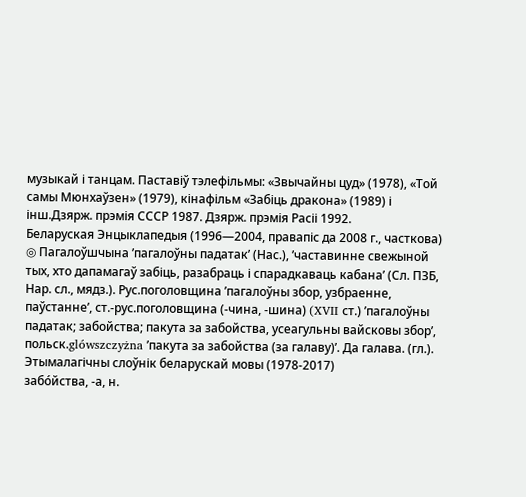музыкай і танцам. Паставіў тэлефільмы: «Звычайны цуд» (1978), «Той самы Мюнхаўзен» (1979), кінафільм «Забіць дракона» (1989) і інш.Дзярж. прэмія СССР 1987. Дзярж. прэмія Расіі 1992.
Беларуская Энцыклапедыя (1996—2004, правапіс да 2008 г., часткова)
◎ Пагалоўшчына ’пагалоўны падатак’ (Нас.), ’частавинне свежыной тых, хто дапамагаў забіць, разабраць і спарадкаваць кабана’ (Сл. ПЗБ, Нар. сл., мядз.). Рус.поголовщина ’пагалоўны збор, узбраенне, паўстанне’, ст.-рус.поголовщина (‑чина, ‑шина) (XVII ст.) ’пагалоўны падатак; забойства; пакута за забойства, усеагульны вайсковы збор’, польск.glówszczyżna ’пакута за забойства (за галаву)’. Да галава. (гл.).
Этымалагічны слоўнік беларускай мовы (1978-2017)
забо́йства, ‑а, н.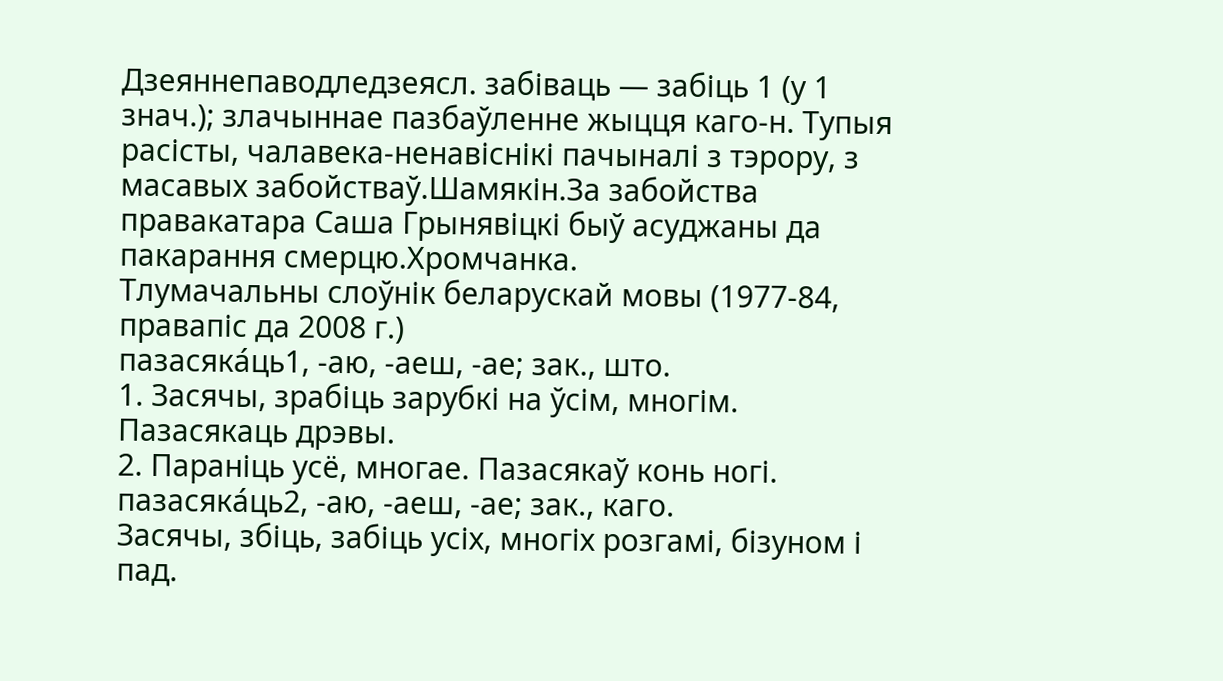Дзеяннепаводледзеясл. забіваць — забіць 1 (у 1 знач.); злачыннае пазбаўленне жыцця каго‑н. Тупыя расісты, чалавека-ненавіснікі пачыналі з тэрору, з масавых забойстваў.Шамякін.За забойства правакатара Саша Грынявіцкі быў асуджаны да пакарання смерцю.Хромчанка.
Тлумачальны слоўнік беларускай мовы (1977-84, правапіс да 2008 г.)
пазасяка́ць1, ‑аю, ‑аеш, ‑ае; зак., што.
1. Засячы, зрабіць зарубкі на ўсім, многім. Пазасякаць дрэвы.
2. Параніць усё, многае. Пазасякаў конь ногі.
пазасяка́ць2, ‑аю, ‑аеш, ‑ае; зак., каго.
Засячы, збіць, забіць усіх, многіх розгамі, бізуном і пад.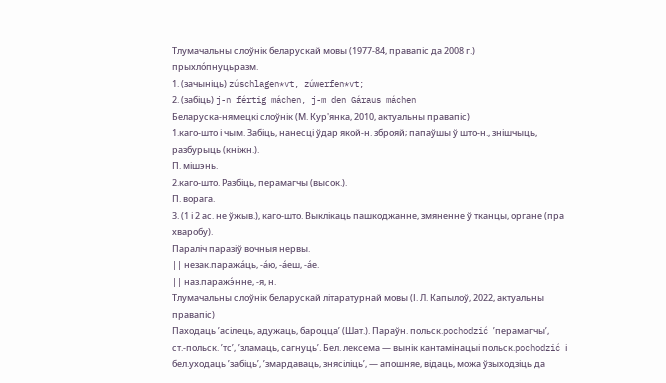Тлумачальны слоўнік беларускай мовы (1977-84, правапіс да 2008 г.)
прыхло́пнуцьразм.
1. (зачыніць) zúschlagen*vt, zúwerfen*vt;
2. (забіць) j-n fértig máchen, j-m den Gáraus máchen
Беларуска-нямецкі слоўнік (М. Кур'янка, 2010, актуальны правапіс)
1.каго-што і чым. Забіць, нанесці ўдар якой-н. зброяй; папаўшы ў што-н., знішчыць, разбурыць (кніжн.).
П. мішэнь.
2.каго-што. Разбіць, перамагчы (высок.).
П. ворага.
3. (1 і 2 ас. не ўжыв.), каго-што. Выклікаць пашкоджанне, змяненне ў тканцы, органе (пра хваробу).
Параліч паразіў вочныя нервы.
|| незак.паража́ць, -а́ю, -а́еш, -а́е.
|| наз.паражэ́нне, -я, н.
Тлумачальны слоўнік беларускай літаратурнай мовы (І. Л. Капылоў, 2022, актуальны правапіс)
Паходаць ’асілець, адужаць, бароцца’ (Шат.). Параўн. польск.pochodzić ’перамагчы’, ст.-польск. ’тс’, ’зламаць, сагнуць’. Бел. лексема — вынік кантамінацыі польск.pochodzić і бел.уходаць ’забіць’, ’змардаваць, знясіліць’, — апошняе, відаць, можа ўзыходзіць да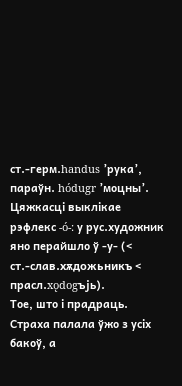ст.-герм.handus ’рука’, параўн. hódugr ’моцны’. Цяжкасці выклікае рэфлекс ‑ó‑: у рус.художник яно перайшло ў ‑у‑ (< ст.-слав.хѫдожьникъ < прасл.xǫdogъjь).
Тое, што і прадраць. Страха палала ўжо з усіх бакоў, а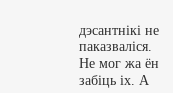дэсантнікі не паказваліся. Не мог жа ён забіць іх. А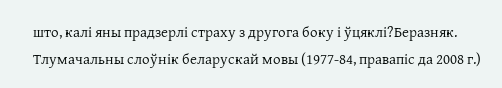што, калі яны прадзерлі страху з другога боку і ўцяклі?Беразняк.
Тлумачальны слоўнік беларускай мовы (1977-84, правапіс да 2008 г.)